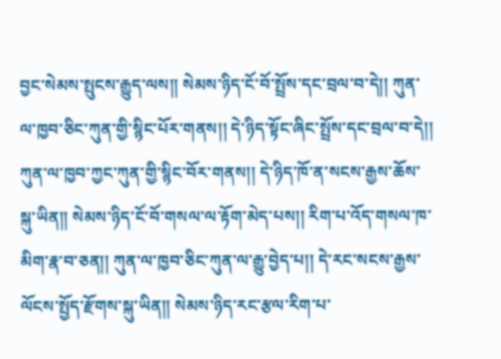བྱང་སེམས་སྤུངས་རྒྱུད་ལས།། སེམས་ཉིད་ངོ་བོ་སྤྲོས་དང་བྲལ་བ་དེ།། ཀུན་ལ་ཁྱབ་ཅིང་ཀུན་གྱི་སྙིང་པོར་གནས།། དེ་ཉིད་སྟོང་ཞིང་སྤྲོས་དང་བྲལ་བ་དེ།། ཀུན་ལ་ཁྱབ་ཀྱང་ཀུན་གྱི་སྙིང་བོར་གནས།། དེ་ཉིད་ཁོ་ན་སངས་རྒྱས་ཆོས་སྐུ་ཡིན།། སེམས་ཉིད་ངོ་བོ་གསལ་ལ་རྟོག་མེད་པས།། རིག་པ་འོད་གསལ་ཁ་མིག་རྣ་བ་ཅན།། ཀུན་ལ་ཁྱབ་ཅིང་ཀུན་ལ་རྒྱུ་བྱེད་པ།། དེ་རང་སངས་རྒྱས་ལོངས་སྤྱོད་རྫོགས་སྐུ་ཡིན།། སེམས་ཉིད་རང་རྩལ་རིག་པ་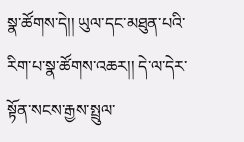སྣ་ཚོགས་དེ།། ཡུལ་དང་མཐུན་པའི་རིག་པ་སྣ་ཚོགས་འཆར།། དེ་ལ་དེར་སྟོན་སངས་རྒྱས་སྤྲུལ་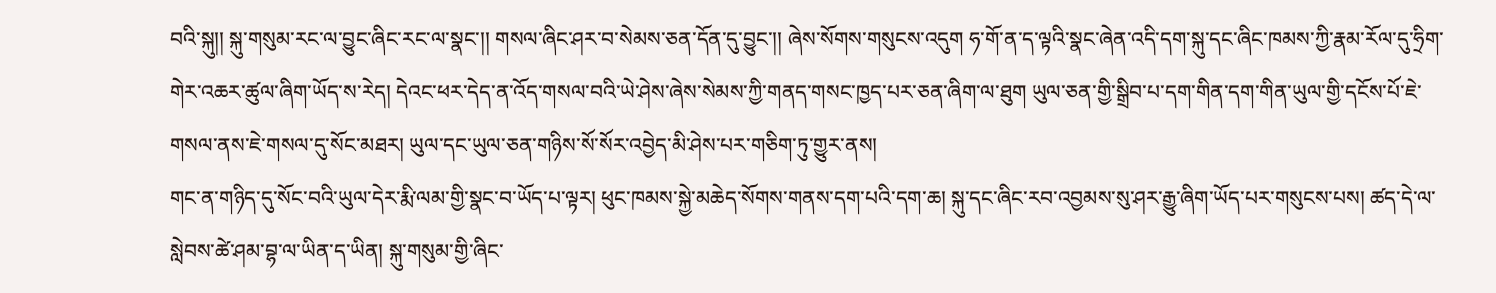བའི་སྐུ།། སྐུ་གསུམ་རང་ལ་བྱུང་ཞིང་རང་ལ་སྣང་།། གསལ་ཞིང་ཤར་བ་སེམས་ཅན་དོན་དུ་བྱུང་།། ཞེས་སོགས་གསུངས་འདུག ཧ་གོ་ན་ད་ལྟའི་སྣང་ཞེན་འདི་དག་སྐུ་དང་ཞིང་ཁམས་ཀྱི་རྣམ་རོལ་དུ་ཧྲིག་གེར་འཆར་ཚུལ་ཞིག་ཡོད་ས་རེད། དེའང་ཕར་དེད་ན་འོད་གསལ་བའི་ཡེ་ཤེས་ཞེས་སེམས་ཀྱི་གནད་གསང་ཁྱད་པར་ཅན་ཞིག་ལ་ཐུག ཡུལ་ཅན་གྱི་སྒྲིབ་པ་དག་གིན་དག་གིན་ཡུལ་གྱི་དངོས་པོ་ཇེ་གསལ་ནས་ཇེ་གསལ་དུ་སོང་མཐར། ཡུལ་དང་ཡུལ་ཅན་གཉིས་སོ་སོར་འབྱེད་མི་ཤེས་པར་གཅིག་ཏུ་གྱུར་ནས།
གང་ན་གཉིད་དུ་སོང་བའི་ཡུལ་དེར་རྨི་ལམ་གྱི་སྣང་བ་ཡོད་པ་ལྟར། ཕུང་ཁམས་སྐྱེ་མཆེད་སོགས་གནས་དག་པའི་དག་ཆ། སྐུ་དང་ཞིང་རབ་འབྱམས་སུ་ཤར་རྒྱུ་ཞིག་ཡོད་པར་གསུངས་པས། ཚད་དེ་ལ་སླེབས་ཚེ་ཤམ་བྷ་ལ་ཡིན་ད་ཡིན། སྐུ་གསུམ་གྱི་ཞིང་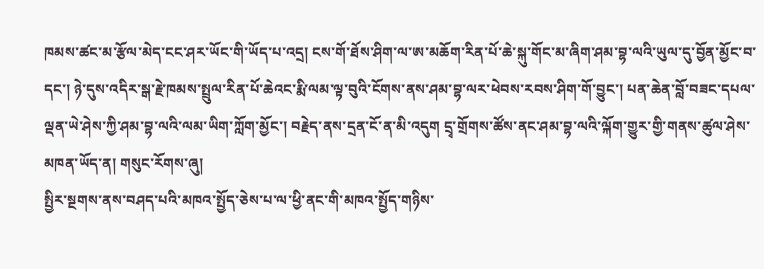ཁམས་ཚང་མ་རྩོལ་མེད་ངང་ཤར་ཡོང་གི་ཡོད་པ་འདྲ། ངས་གོ་ཐོས་ཤིག་ལ་ཨ་མཆོག་རིན་པོ་ཆེ་སྐུ་གོང་མ་ཞིག་ཤམ་བྷ་ལའི་ཡུལ་དུ་བྱོན་མྱོང་བ་དང་། ཉེ་དུས་འདིར་སྒ་རྗེ་ཁམས་སྤྲུལ་རིན་པོ་ཆེའང་རྨི་ལམ་ལྟ་བུའི་ངོགས་ནས་ཤམ་བྷ་ལར་ཕེབས་རབས་ཤིག་གོ་བྱུང་། པན་ཆེན་བློ་བཟང་དཔལ་ལྡན་ཡེ་ཤེས་ཀྱི་ཤམ་བྷ་ལའི་ལམ་ཡིག་ཀློག་མྱོང་། བརྗེད་ནས་དྲན་ངོ་ན་མི་འདུག དྲྭ་གྲོགས་ཚོས་ནང་ཤམ་བྷ་ལའི་ལྐོག་གྱུར་གྱི་གནས་ཚུལ་ཤེས་མཁན་ཡོད་ན། གསུང་རོགས་ཞུ།
སྤྱིར་སྔགས་ནས་བཤད་པའི་མཁའ་སྤྱོད་ཅེས་པ་ལ་ཕྱི་ནང་གི་མཁའ་སྤྱོད་གཉིས་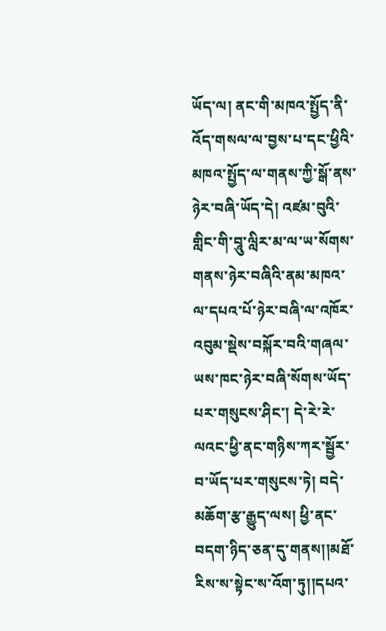ཡོད་ལ། ནང་གི་མཁའ་སྤྱོད་ནི་འོད་གསལ་ལ་བྱས་པ་དང་ཕྱིའི་མཁའ་སྤྱོད་ལ་གནས་ཀྱི་སྒོ་ནས་ཉེར་བཞི་ཡོད་དེ། འཛམ་བུའི་གླིང་གི་བཱུ་ལླིར་མ་ལ་ཡ་སོགས་གནས་ཉེར་བཞིའི་ནམ་མཁའ་ལ་དཔའ་པོ་ཉེར་བཞི་ལ་འཁོར་འབུམ་སྡེས་བསྐོར་བའི་གཞལ་ཡས་ཁང་ཉེར་བཞི་སོགས་ཡོད་པར་གསུངས་ཤིང་། དེ་རེ་རེ་ལའང་ཕྱི་ནང་གཉིས་ཀར་སྦྱོར་བ་ཡོད་པར་གསུངས་ཏེ། བདེ་མཆོག་རྩ་རྒྱུད་ལས། ཕྱི་ནང་བདག་ཉིད་ཅན་དུ་གནས།།མཐོ་རིས་ས་སྟེང་ས་འོག་ཏུ།།དཔའ་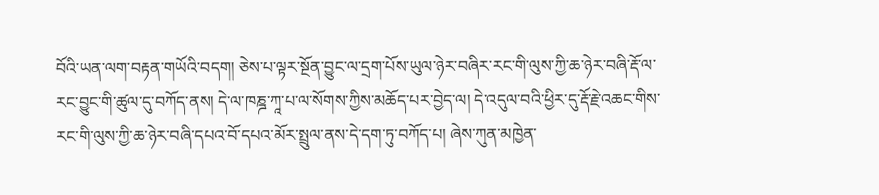བོའི་ཡན་ལག་བརྟན་གཡོའི་བདག། ཅེས་པ་ལྟར་སྔོན་བྱུང་ལ་དྲག་པོས་ཡུལ་ཉེར་བཞིར་རང་གི་ལུས་ཀྱི་ཆ་ཉེར་བཞི་རྡོ་ལ་རང་བྱུང་གི་ཚུལ་དུ་བཀོད་ནས། དེ་ལ་ཁཎྜ་ཀཱ་པ་ལ་སོགས་ཀྱིས་མཆོད་པར་བྱེད་ལ། དེ་འདུལ་བའི་ཕྱིར་དུ་རྡོ་རྗེ་འཆང་གིས་རང་གི་ལུས་ཀྱི་ཆ་ཉེར་བཞི་དཔའ་བོ་དཔའ་མོར་སྤྲུལ་ནས་དེ་དག་ཏུ་བཀོད་པ། ཞེས་ཀུན་མཁྱེན་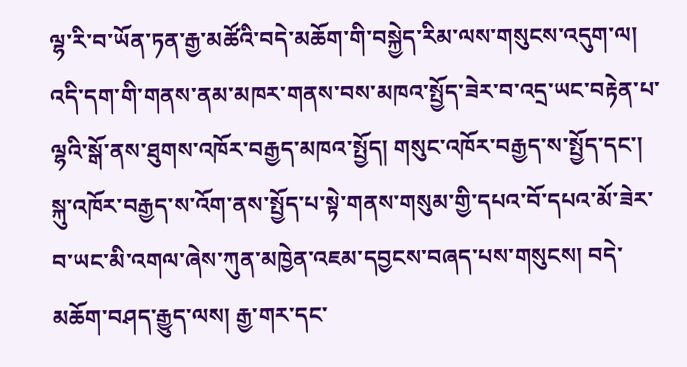ལྷ་རི་བ་ཡོན་ཏན་རྒྱ་མཚོའི་བདེ་མཆོག་གི་བསྐྱེད་རིམ་ལས་གསུངས་འདུག་ལ། འདི་དག་གི་གནས་ནམ་མཁར་གནས་བས་མཁའ་སྤྱོད་ཟེར་བ་འདྲ་ཡང་བརྟེན་པ་ལྷའི་སྒོ་ནས་ཐུགས་འཁོར་བརྒྱད་མཁའ་སྤྱོད། གསུང་འཁོར་བརྒྱད་ས་སྤྱོད་དང་། སྐུ་འཁོར་བརྒྱད་ས་འོག་ནས་སྤྱོད་པ་སྟེ་གནས་གསུམ་གྱི་དཔའ་བོ་དཔའ་མོ་ཟེར་བ་ཡང་མི་འགལ་ཞེས་ཀུན་མཁྱེན་འཇམ་དབྱངས་བཞད་པས་གསུངས། བདེ་མཆོག་བཤད་རྒྱུད་ལས། རྒྱ་གར་དང་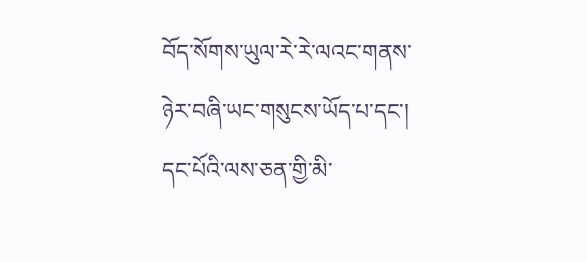བོད་སོགས་ཡུལ་རེ་རེ་ལའང་གནས་ཉེར་བཞི་ཡང་གསུངས་ཡོད་པ་དང་།
དང་པོའི་ལས་ཅན་གྱི་མི་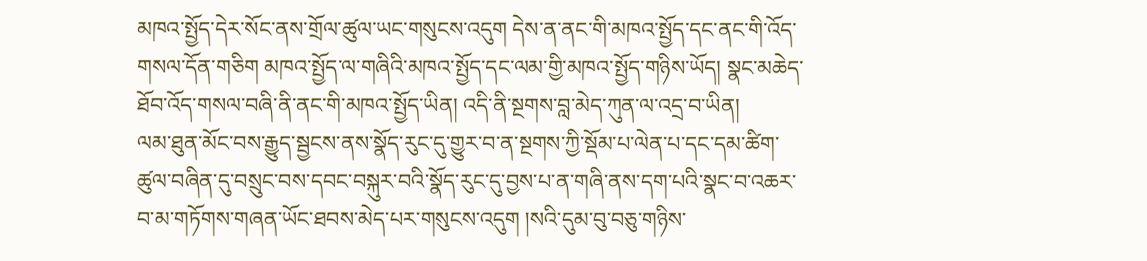མཁའ་སྤྱོད་དེར་སོང་ནས་གྲོལ་ཚུལ་ཡང་གསུངས་འདུག དེས་ན་ནང་གི་མཁའ་སྤྱོད་དང་ནང་གི་འོད་གསལ་དོན་གཅིག མཁའ་སྤྱོད་ལ་གཞིའི་མཁའ་སྤྱོད་དང་ལམ་གྱི་མཁའ་སྤྱོད་གཉིས་ཡོད། སྣང་མཆེད་ཐོབ་འོད་གསལ་བཞི་ནི་ནང་གི་མཁའ་སྤྱོད་ཡིན། འདི་ནི་སྔགས་བླ་མེད་ཀུན་ལ་འདྲ་བ་ཡིན།
ལམ་ཐུན་མོང་བས་རྒྱུད་སྦྱངས་ནས་སྣོད་རུང་དུ་གྱུར་བ་ན་སྔགས་ཀྱི་སྡོམ་པ་ལེན་པ་དང་དམ་ཚིག་ཚུལ་བཞིན་དུ་བསྲུང་བས་དབང་བསྐུར་བའི་སྣོད་རུང་དུ་བྱས་པ་ན་གཞི་ནས་དག་པའི་སྣང་བ་འཆར་བ་མ་གཏོགས་གཞན་ཡོང་ཐབས་མེད་པར་གསུངས་འདུག །སའི་དུམ་བུ་བཅུ་གཉིས་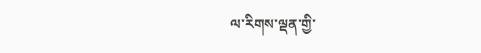ལ་རིགས་ལྡན་གྱི་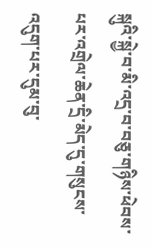སྐུའི་སྐྱེ་བ་མི་འདྲ་བ་བཅུ་གཉིས་ཕེབས་པར་འགྲེལ་ཆེན་དྲི་མེད་དུ་གསུངས་འདུག་པར་དུམ་བུ་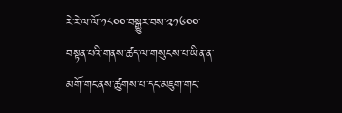རེ་རེ་ལ་ལོ་༡༨༠༠་བསྒྱུར་བས་༢༡༦༠༠་བསྟན་པའི་གནས་ཚད་ལ་གསུངས་པ་ཡིན་ན་མགོ་གང་ནས་ཚུགས་པ་དང་མཇུག་གང་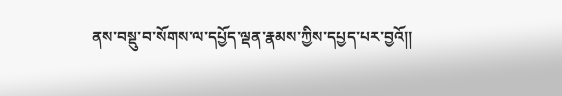ནས་བསྡུ་བ་སོགས་ལ་དཔྱོད་ལྡན་རྣམས་ཀྱིས་དཔྱད་པར་བྱའོ།།